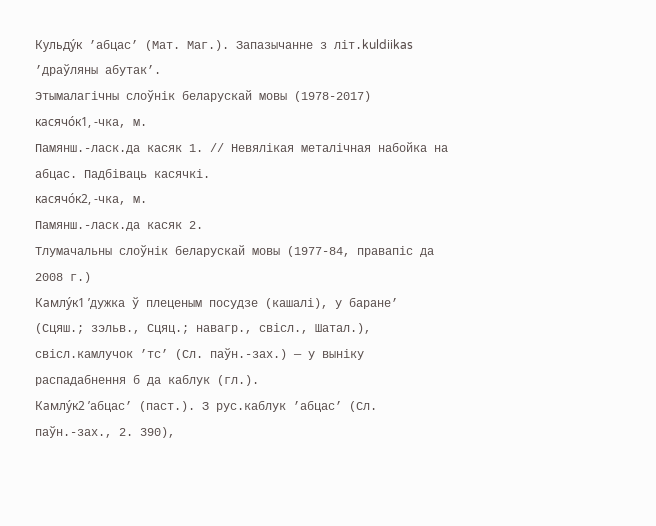Кульду́к ’абцас’ (Мат. Маг.). Запазычанне з літ.kuldiikas ’драўляны абутак’.
Этымалагічны слоўнік беларускай мовы (1978-2017)
касячо́к1, ‑чка, м.
Памянш.-ласк.да касяк 1. // Невялікая металічная набойка на абцас. Падбіваць касячкі.
касячо́к2, ‑чка, м.
Памянш.-ласк.да касяк 2.
Тлумачальны слоўнік беларускай мовы (1977-84, правапіс да 2008 г.)
Камлу́к1 ’дужка ў плеценым посудзе (кашалі), у баране’ (Сцяш.; зэльв., Сцяц.; навагр., свісл., Шатал.), свісл.камлучок ’тс’ (Сл. паўн.-зах.) — у выніку распадабнення б да каблук (гл.).
Камлу́к2 ’абцас’ (паст.). З рус.каблук ’абцас’ (Сл. паўн.-зах., 2. 390),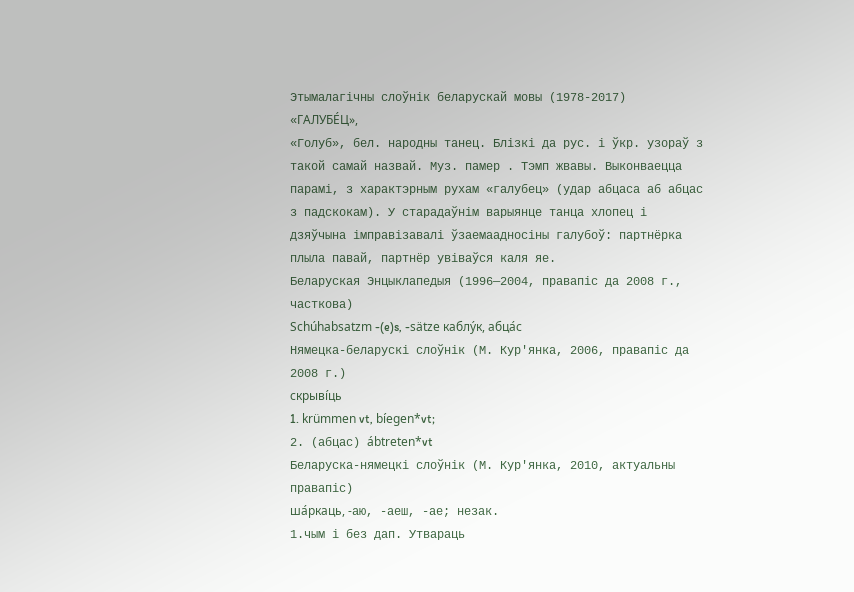Этымалагічны слоўнік беларускай мовы (1978-2017)
«ГАЛУБЕ́Ц»,
«Голуб», бел. народны танец. Блізкі да рус. і ўкр. узораў з такой самай назвай. Муз. памер . Тэмп жвавы. Выконваецца парамі, з характэрным рухам «галубец» (удар абцаса аб абцас з падскокам). У старадаўнім варыянце танца хлопец і дзяўчына імправізавалі ўзаемаадносіны галубоў: партнёрка плыла павай, партнёр увіваўся каля яе.
Беларуская Энцыклапедыя (1996—2004, правапіс да 2008 г., часткова)
Schúhabsatzm -(e)s, -sätze каблу́к, абца́с
Нямецка-беларускі слоўнік (М. Кур'янка, 2006, правапіс да 2008 г.)
скрыві́ць
1. krümmen vt, bíegen*vt;
2. (абцас) ábtreten*vt
Беларуска-нямецкі слоўнік (М. Кур'янка, 2010, актуальны правапіс)
ша́ркаць, -аю, -аеш, -ае; незак.
1.чым і без дап. Утвараць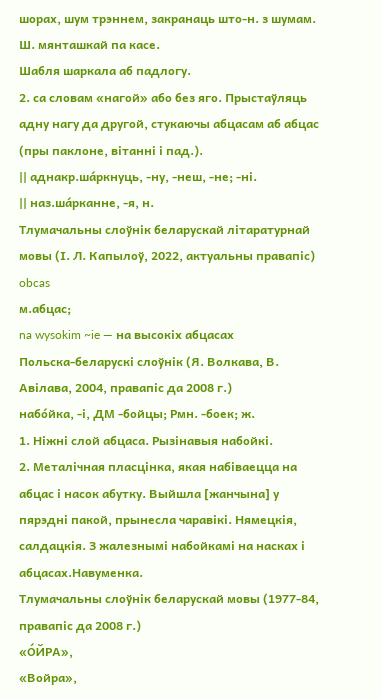шорах, шум трэннем, закранаць што-н. з шумам.
Ш. мянташкай па касе.
Шабля шаркала аб падлогу.
2. са словам «нагой» або без яго. Прыстаўляць адну нагу да другой, стукаючы абцасам аб абцас (пры паклоне, вітанні і пад.).
|| аднакр.ша́ркнуць, -ну, -неш, -не; -ні.
|| наз.ша́рканне, -я, н.
Тлумачальны слоўнік беларускай літаратурнай мовы (І. Л. Капылоў, 2022, актуальны правапіс)
obcas
м.абцас;
na wysokim ~ie — на высокіх абцасах
Польска-беларускі слоўнік (Я. Волкава, В. Авілава, 2004, правапіс да 2008 г.)
набо́йка, ‑і, ДМ ‑бойцы; Рмн. ‑боек; ж.
1. Ніжні слой абцаса. Рызінавыя набойкі.
2. Металічная пласцінка, якая набіваецца на абцас і насок абутку. Выйшла [жанчына] у пярэдні пакой, прынесла чаравікі. Нямецкія, салдацкія. З жалезнымі набойкамі на насках і абцасах.Навуменка.
Тлумачальны слоўнік беларускай мовы (1977-84, правапіс да 2008 г.)
«О́ЙРА»,
«Войра»,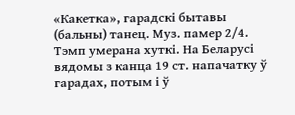«Какетка», гарадскі бытавы (бальны) танец. Муз. памер 2/4. Тэмп умерана хуткі. На Беларусі вядомы з канца 19 ст. напачатку ў гарадах, потым і ў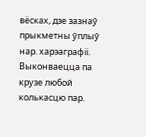вёсках, дзе зазнаў прыкметны ўплыў нар. харэаграфіі. Выконваецца па крузе любой колькасцю пар.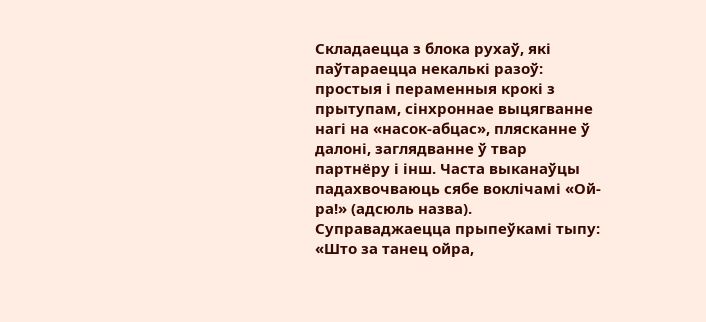Складаецца з блока рухаў, які паўтараецца некалькі разоў: простыя і пераменныя крокі з прытупам, сінхроннае выцягванне нагі на «насок-абцас», плясканне ў далоні, заглядванне ў твар партнёру і інш. Часта выканаўцы падахвочваюць сябе воклічамі «Ой-ра!» (адсюль назва). Суправаджаецца прыпеўкамі тыпу: «Што за танец ойра,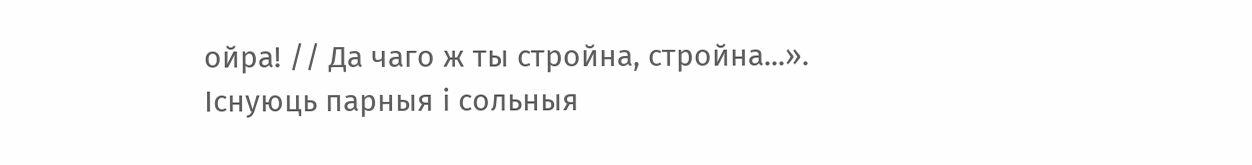ойра! // Да чаго ж ты стройна, стройна...». Існуюць парныя і сольныя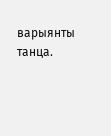варыянты танца.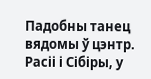Падобны танец вядомы ў цэнтр. Расіі і Сібіры, у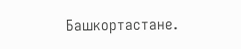Башкортастане.